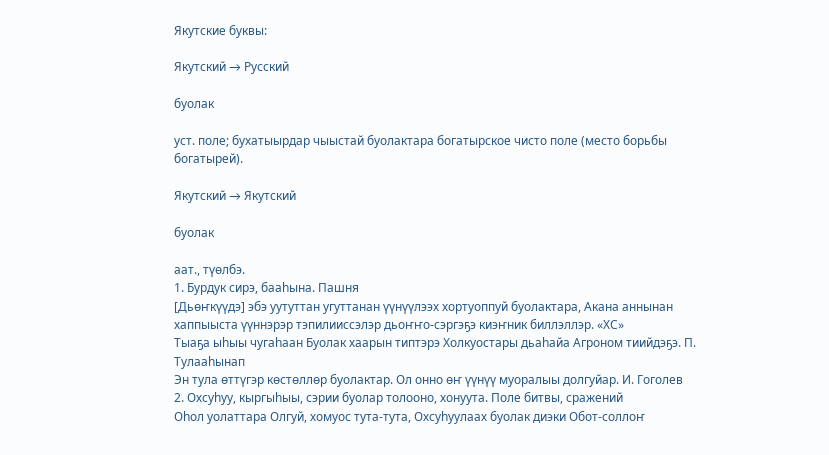Якутские буквы:

Якутский → Русский

буолак

уст. поле; бухатыырдар чыыстай буолактара богатырское чисто поле (место борьбы богатырей).

Якутский → Якутский

буолак

аат., түөлбэ.
1. Бурдук сирэ, бааһына. Пашня
[Дьөҥкүүдэ] эбэ уутуттан угуттанан үүнүүлээх хортуоппуй буолактара, Акана аннынан хаппыыста үүннэрэр тэпилииссэлэр дьоҥҥо-сэргэҕэ киэҥник биллэллэр. «ХС»
Тыаҕа ыһыы чугаһаан Буолак хаарын типтэрэ Холкуостары дьаһайа Агроном тиийдэҕэ. П. Тулааһынап
Эн тула өттүгэр көстөллөр буолактар. Ол онно өҥ үүнүү муоралыы долгуйар. И. Гоголев
2. Охсуһуу, кыргыһыы, сэрии буолар толооно, хонуута. Поле битвы, сражений
Оһол уолаттара Олгуй, хомуос тута-тута, Охсуһуулаах буолак диэки Обот-соллоҥ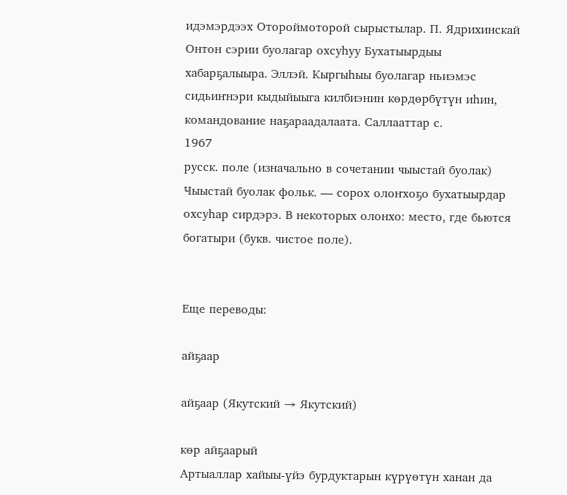идэмэрдээх Отороймоторой сырыстылар. П. Ядрихинскай
Онтон сэрии буолагар охсуһуу Бухатыырдыы хабарҕалыыра. Эллэй. Кыргыһыы буолагар ньиэмэс сидьиҥнэри кыдыйыыга килбиэнин көрдөрбүтүн иһин, командование наҕараадалаата. Саллааттар с.
1967
русск. поле (изначально в сочетании чыыстай буолак)
Чыыстай буолак фольк. — сорох олоҥхоҕо бухатыырдар охсуһар сирдэрэ. В некоторых олонхо: место, где бьются богатыри (букв. чистое поле).


Еще переводы:

айҕаар

айҕаар (Якутский → Якутский)

көр айҕаарый
Артыаллар хайыы-үйэ бурдуктарын күрүөтүн ханан да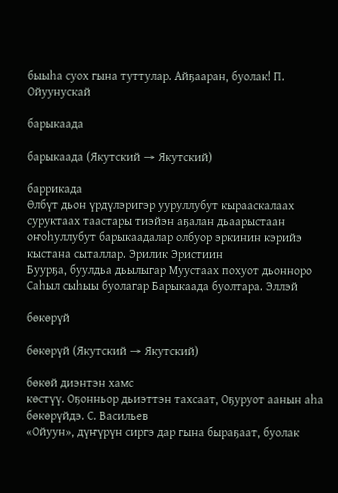быыһа суох гына туттулар. Айҕааран, буолак! П. Ойуунускай

барыкаада

барыкаада (Якутский → Якутский)

баррикада
Өлбүт дьон үрдүлэригэр ууруллубут кырааскалаах суруктаах таастары тиэйэн аҕалан дьаарыстаан оҥоһуллубут барыкаадалар олбуор эркинин кэрийэ кыстана сыталлар. Эрилик Эристиин
Буурҕа, буулдьа дьылыгар Муустаах похуот дьонноро Саһыл сыһыы буолагар Барыкаада буолтара. Эллэй

бөкөрүй

бөкөрүй (Якутский → Якутский)

бөкөй диэнтэн хамс
көстүү. Оҕонньор дьиэттэн тахсаат, Оҕуруот аанын аһа бөкөрүйдэ. С. Васильев
«Ойуун», дүҥүрүн сиргэ дар гына быраҕаат, буолак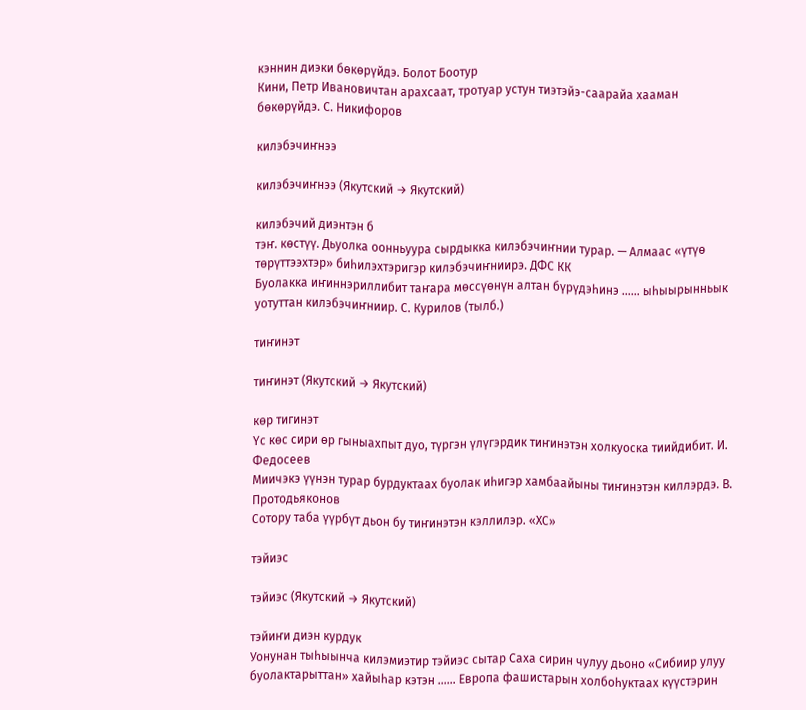кэннин диэки бөкөрүйдэ. Болот Боотур
Кини, Петр Ивановичтан арахсаат, тротуар устун тиэтэйэ-саарайа хааман бөкөрүйдэ. С. Никифоров

килэбэчиҥнээ

килэбэчиҥнээ (Якутский → Якутский)

килэбэчий диэнтэн б
тэҥ. көстүү. Дьуолка оонньуура сырдыкка килэбэчиҥнии турар. — Алмаас «үтүө төрүттээхтэр» биһилэхтэригэр килэбэчиҥниирэ. ДФС КК
Буолакка иҥиннэриллибит таҥара мөссүөнүн алтан бүрүдэһинэ …… ыһыырынньык уотуттан килэбэчиҥниир. С. Курилов (тылб.)

тиҥинэт

тиҥинэт (Якутский → Якутский)

көр тигинэт
Үс көс сири өр гыныахпыт дуо, түргэн үлүгэрдик тиҥинэтэн холкуоска тиийдибит. И. Федосеев
Миичэкэ үүнэн турар бурдуктаах буолак иһигэр хамбаайыны тиҥинэтэн киллэрдэ. В. Протодьяконов
Сотору таба үүрбүт дьон бу тиҥинэтэн кэллилэр. «ХС»

тэйиэс

тэйиэс (Якутский → Якутский)

тэйиҥи диэн курдук
Уонунан тыһыынча килэмиэтир тэйиэс сытар Саха сирин чулуу дьоно «Сибиир улуу буолактарыттан» хайыһар кэтэн …… Европа фашистарын холбоһуктаах күүстэрин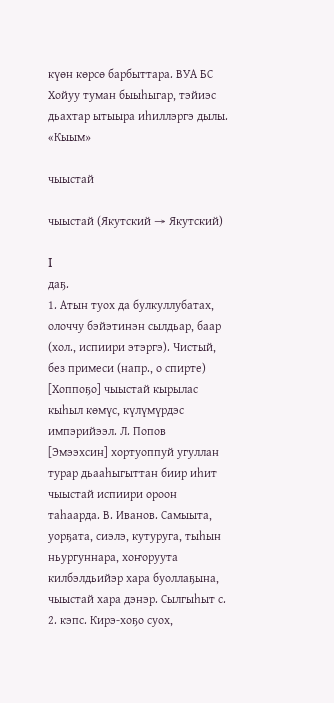күөн көрсө барбыттара. ВУА БС
Хойуу туман быыһыгар, тэйиэс дьахтар ытыыра иһиллэргэ дылы. «Кыым»

чыыстай

чыыстай (Якутский → Якутский)

I
даҕ.
1. Атын туох да булкуллубатах, олоччу бэйэтинэн сылдьар, баар (хол., испиири этэргэ). Чистый, без примеси (напр., о спирте)
[Хоппоҕо] чыыстай кырылас кыһыл көмүс, күлүмүрдэс импэрийээл. Л. Попов
[Эмээхсин] хортуоппуй угуллан турар дьааһыгыттан биир иһит чыыстай испиири ороон таһаарда. В. Иванов. Самыыта, уорҕата, сиэлэ, кутуруга, тыһын ньургуннара, хоҥоруута килбэлдьийэр хара буоллаҕына, чыыстай хара дэнэр. Сылгыһыт с.
2. кэпс. Кирэ-хоҕо суох,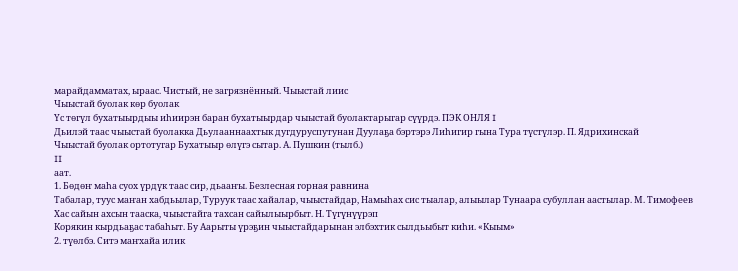марайдамматах, ыраас. Чистый, не загрязнённый. Чыыстай лиис
Чыыстай буолак көр буолак
Үс төгүл бухатыырдыы иһиирэн баран бухатыырдар чыыстай буолактарыгар сүүрдэ. ПЭК ОНЛЯ I
Дьилэй таас чыыстай буолакка Дьулааннаахтык дугдуруспутунан Дуулаҕа бэртэрэ Лиһигир гына Тура түстүлэр. П. Ядрихинскай
Чыыстай буолак ортотугар Бухатыыр өлүгэ сытар. А. Пушкин (тылб.)
II
аат.
1. Бөдөҥ маһа суох үрдүк таас сир, дьааҥы. Безлесная горная равнина
Табалар, туус маҥан хабдьылар, Туруук таас хайалар, чыыстайдар, Намыһах сис тыалар, алыылар Тунаара субуллан аастылар. М. Тимофеев
Хас сайын ахсын тааска, чыыстайга тахсан сайылыырбыт. Н. Түгүнүүрэп
Корякин кырдьаҕас табаһыт. Бу Аарыты үрэҕин чыыстайдарынан элбэхтик сылдьыбыт киһи. «Кыым»
2. түөлбэ. Ситэ маҥхайа илик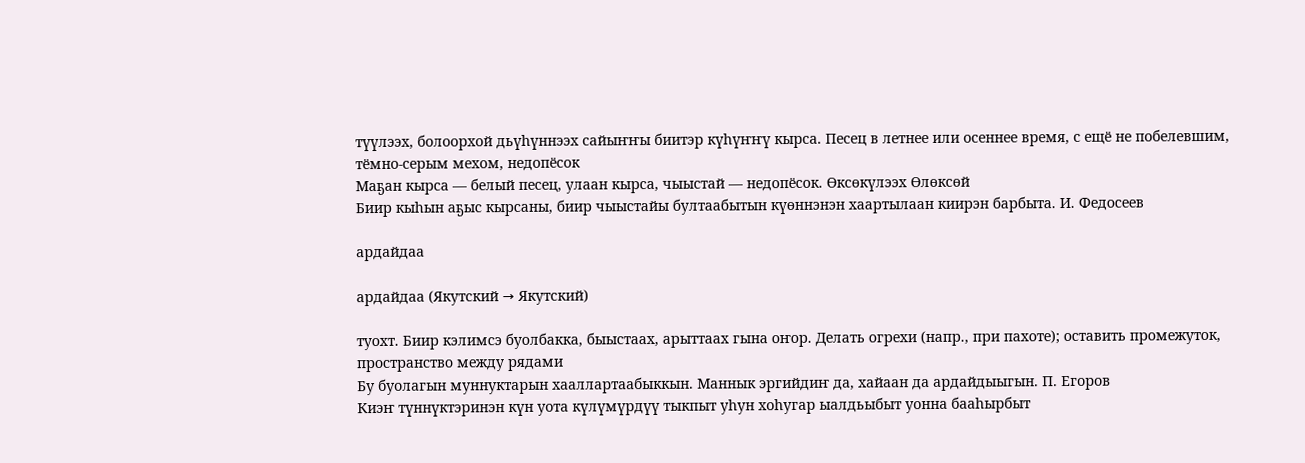түүлээх, болоорхой дьүһүннээх сайыҥҥы биитэр күһүҥҥү кырса. Песец в летнее или осеннее время, с ещё не побелевшим, тёмно-серым мехом, недопёсок
Маҕан кырса — белый песец, улаан кырса, чыыстай — недопёсок. Өксөкүлээх Өлөксөй
Биир кыһын аҕыс кырсаны, биир чыыстайы бултаабытын күөннэнэн хаартылаан киирэн барбыта. И. Федосеев

ардайдаа

ардайдаа (Якутский → Якутский)

туохт. Биир кэлимсэ буолбакка, быыстаах, арыттаах гына оҥор. Делать огрехи (напр., при пахоте); оставить промежуток, пространство между рядами
Бу буолагын муннуктарын хааллартаабыккын. Маннык эргийдиҥ да, хайаан да ардайдыыгын. П. Егоров
Киэҥ түннүктэринэн күн уота күлүмүрдүү тыкпыт уһун хоһугар ыалдьыбыт уонна бааһырбыт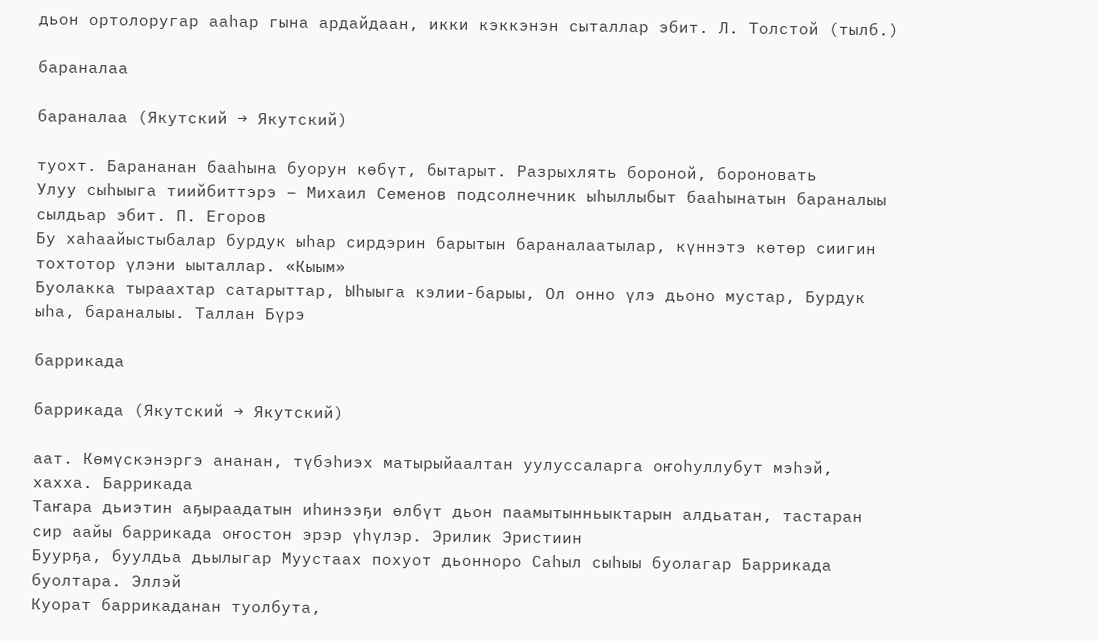дьон ортолоругар ааһар гына ардайдаан, икки кэккэнэн сыталлар эбит. Л. Толстой (тылб.)

бараналаа

бараналаа (Якутский → Якутский)

туохт. Барананан бааһына буорун көбүт, бытарыт. Разрыхлять бороной, бороновать
Улуу сыһыыга тиийбиттэрэ – Михаил Семенов подсолнечник ыһыллыбыт бааһынатын бараналыы сылдьар эбит. П. Егоров
Бу хаһаайыстыбалар бурдук ыһар сирдэрин барытын бараналаатылар, күннэтэ көтөр сиигин тохтотор үлэни ыыталлар. «Кыым»
Буолакка тыраахтар сатарыттар, Ыһыыга кэлии-барыы, Ол онно үлэ дьоно мустар, Бурдук ыһа, бараналыы. Таллан Бүрэ

баррикада

баррикада (Якутский → Якутский)

аат. Көмүскэнэргэ ананан, түбэһиэх матырыйаалтан уулуссаларга оҥоһуллубут мэһэй, хахха. Баррикада
Таҥара дьиэтин аҕыраадатын иһинээҕи өлбүт дьон паамытынньыктарын алдьатан, тастаран сир аайы баррикада оҥостон эрэр үһүлэр. Эрилик Эристиин
Буурҕа, буулдьа дьылыгар Муустаах похуот дьонноро Саһыл сыһыы буолагар Баррикада буолтара. Эллэй
Куорат баррикаданан туолбута,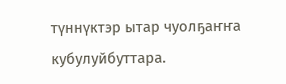түннүктэр ытар чуолҕаҥҥа кубулуйбуттара.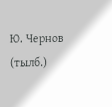Ю. Чернов (тылб.)